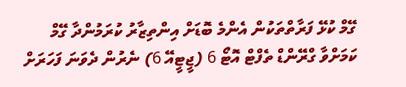ގޭމް ކުޅޭ ފަރާތްތަކުން އެންމެ ބޮޑަށް އިންތިޒާރު ކުރަމުންދާ ގޭމް ކަމަށްވާ ގްރޭންޑް ތެފްޓް އޮޓޯ 6 (ޖީޓީއޭ 6) ނެރުން ދެވަނަ ފަހަރަށް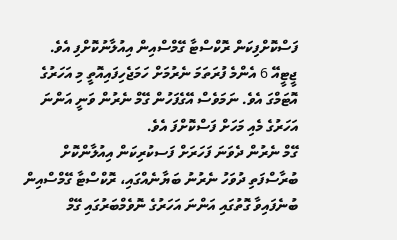ފަސްކޮށްފިކަން ރޮކްސްޓާ ގޭމްސްއިން އިއުލާނުކޮށްފި އެވެ.
ޖީޓީއޭ 6 އެންމެ ފުރަތަމަ ނެރުމަށް ހަމަޖެހިފައިއޮތީ މި އަހަރުގެ އޮޓަމްގަ އެވެ. ނަމަވެސް އޭގެފަހުން ގޭމް ނެރުން ވަނީ އަންނަ އަހަރުގެ މެއި މަހަށް ފަސްކޮށްފަ އެވެ.
ގޭމް ނެރުން ދެވަނަ ފަހަރަށް ފަސކުރިކަން އިއުލާންކޮށް ބުރާސްފަތި ދުވަހު ނެރުނު ބަޔާނެއްގައި، ރޮކްސްޓާ ގޭމްސްއިން ބުނެފައިވާ ގޮތުގައި އަންނަ އަހަރުގެ ނޮވެމްބަރުގައި ގޭމް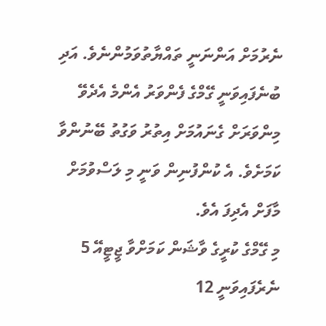ނެރުމަށް އަންނަނީ ތައްޔާތުވަމުންނެވެ. އަދި ބުނެފައިވަނީ ގޭމްގެ ފެންވަރު އެންމެ އެދެވޭ މިންވަރަށް ގެނައުމަށް އިތުރު ވަގުތު ބޭނުންވާ ކަމަށެވެ. އެ ކުންފުނިން ވަނީ މި ލަސްވުމަށް މާފަށް އެދިފަ އެވެ.
މި ގޭމްގެ ކުރީގެ ވާޝަން ކަމަށްވާ ޖީޓީއޭ 5 ނެރެފައިވަނީ 12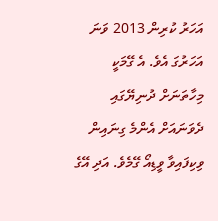އަހަރު ކުރިން 2013 ވަނަ އަހަރުގަ އެވެ. އެ ގޭމަކީ މިހާތަނަށް ދުނިޔޭގައި ދެވަނައަށް އެންމެ ގިނައިން ވިކިފައިވާ ވީޑިއޯ ގޭމެވެ. އަދި އޭގެ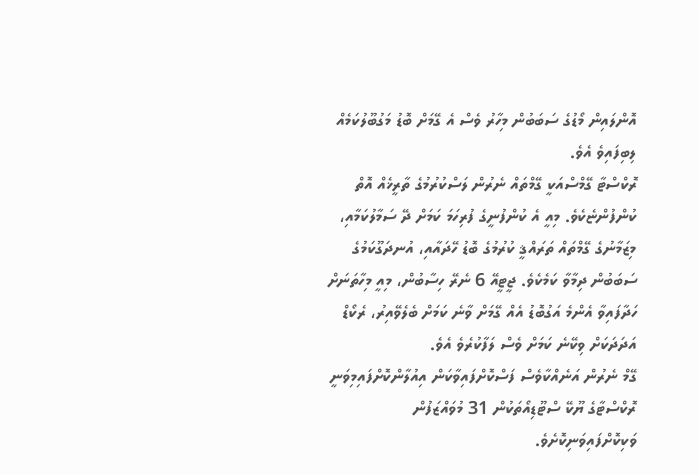އޮންލައިން މޯޑުގެ ސަބަބުން މިހާރު ވެސް އެ ގޭމަށް ބޮޑު މަގުބޫލުކަމެއް ލިބިފައިވެ އެވެ.
ރޮކްސްޓާ ގޭމްސްއަކީ ގޭމްތައް ނެރުން ލަސްކުރުމުގެ ތާރީޚެއް އޮތް ކުންފުންޏެކެވެ. މިއީ އެ ކުންފުނީގެ ފުރިހަމަ ކަމަށް ދޭ ސަމާލުކަމާއި، މިޒަމާނުގެ ގޭމްތައް ތަރައްޤީ ކުރުމުގެ ބޮޑު ހޭދައާއި، އުނދަގޫކަމުގެ ސަބަބުން ދިމާވާ ކަމެކެވެ. ޖީޓީއޭ 6 ނެރޭ ހިސާބުން، މިއީ މިހާތަނަށް ހަދާފައިވާ އެންމެ އަގުބޮޑު އެއް ގޭމަށް ވާނެ ކަމަށް ބެލެވޭއިރު، ރެކޯޑް އަދަދަކަށް ވިކޭނެ ކަމަށް ވެސް ލަފާކުރެވެ އެވެ.
ގޭމް ނެރުން އަނެއްކާވެސް ފަސްކޮށްފައިވާކަން އިއުލާންކޮށްފައިމިވަނީ ރޮކްސްޓާގެ ޔޫކޭ ސްޓޫޑިއޯތަކުން 31 މުވައްޒަފުން ވަކިކޮށްފައިވަނިކޮށެވެ.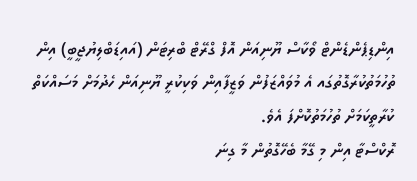އިންޑިޕެންޑެންޓް ވޯކާސް ޔޫނިއަން އޮފް ގްރޭޓް ބްރިޓަން (އައިޑަބްލިޔުޖީބީ) އިން ތުހުމަތުކުރާގޮތުގައ އެ މުވައްޒަފުން ވަޒީފާއިން ވަކިކުރީ ޔޫނިއަން ހެދުމަށް މަސައްކަތް ކުރާތީކަމަށް ތުހުމަތުކޮށްފަ އެވެ.
ރޮކްސްޓާ އިން މި ގޭމާ ބެހޭގޮތުން މާ ގިނަ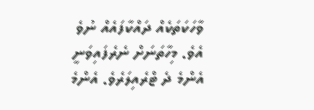ވާހަކަތަކެއް ދައްކާފައެއް ނުވެ އެވެ. މިހާތަނަށް ނެރެފައިވަނީ އެންމެ ދެ ޓްރެއިލަރެވެ. އެންމެ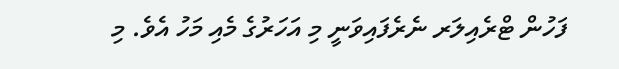ފަހުން ޓްރެއިލަރ ނެރެފައިވަނީ މި އަހަރުގެ މެއި މަހު އެވެ. މި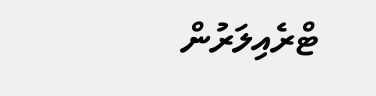ޓްރެއިލަރުން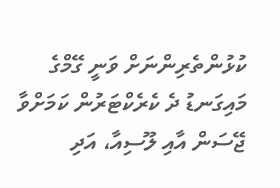ކުޅުންތެރިންނަށް ވަނީ ގޭމްގެ މައިގަނޑު ދެ ކެރެކްޓަރުން ކަމަށްވާ ޖޭސަން އާއި ލޫސިއާ، އަދި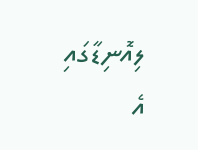ލިއޮނިޑާގައި އެ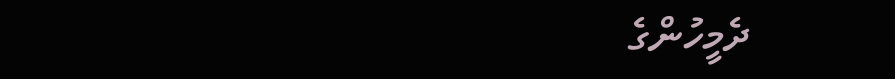ދެމީހުންގެ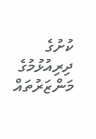ކުށުގެ ދިރިއުޅުމުގެ މަންޒަރުތައް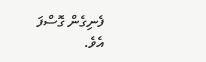ފެނިގެން ގޮސްފަ އެވެ.